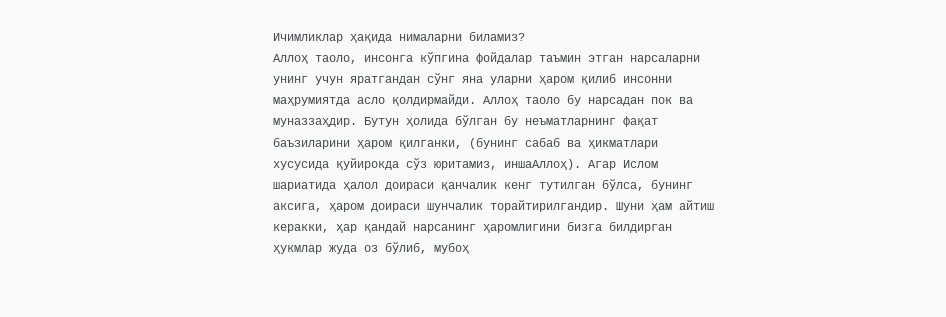Ичимликлар ҳақида нималарни биламиз?
Аллоҳ таоло, инсонга кўпгина фойдалар таъмин этган нарсаларни унинг учун яратгандан сўнг яна уларни ҳаром қилиб инсонни маҳрумиятда асло қолдирмайди. Аллоҳ таоло бу нарсадан пок ва муназзаҳдир. Бутун ҳолида бўлган бу неъматларнинг фақат баъзиларини ҳаром қилганки, (бунинг сабаб ва ҳикматлари хусусида қуйирокда сўз юритамиз, иншаАллоҳ). Агар Ислом шариатида ҳалол доираси қанчалик кенг тутилган бўлса, бунинг аксига, ҳаром доираси шунчалик торайтирилгандир. Шуни ҳам айтиш керакки, ҳар қандай нарсанинг ҳаромлигини бизга билдирган ҳукмлар жуда оз бўлиб, мубоҳ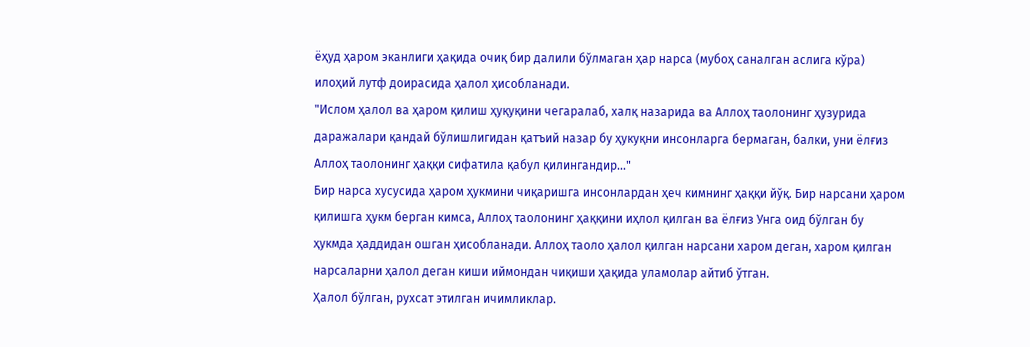ёҳуд ҳаром эканлиги ҳақида очиқ бир далили бўлмаган ҳар нарса (мубоҳ саналган аслига кўра) илоҳий лутф доирасида ҳалол ҳисобланади.
"Ислом ҳалол ва ҳаром қилиш ҳуқуқини чегаралаб, халқ назарида ва Аллоҳ таолонинг ҳузурида даражалари қандай бўлишлигидан қатъий назар бу ҳукуқни инсонларга бермаган, балки, уни ёлғиз Аллоҳ таолонинг ҳаққи сифатила қабул қилингандир..."
Бир нарса хусусида ҳаром ҳукмини чиқаришга инсонлардан ҳеч кимнинг ҳаққи йўқ. Бир нарсани ҳаром қилишга ҳукм берган кимса, Аллоҳ таолонинг ҳаққини иҳлол қилган ва ёлғиз Унга оид бўлган бу ҳукмда ҳаддидан ошган ҳисобланади. Аллоҳ таоло ҳалол қилган нарсани харом деган, харом қилган нарсаларни ҳалол деган киши иймондан чиқиши ҳақида уламолар айтиб ўтган.
Ҳалол бўлган, рухсат этилган ичимликлар.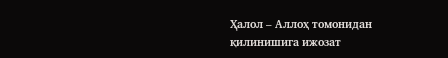Ҳалол – Аллоҳ томонидан қилинишига ижозат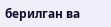берилган ва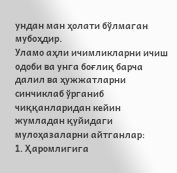ундан ман ҳолати бўлмаган мубоҳдир.
Уламо аҳли ичимликларни ичиш одоби ва унга боғлиқ барча далил ва ҳужжатларни синчиклаб ўрганиб чиққанларидан кейин жумладан қуйидаги мулоҳазаларни айтганлар:
1. Ҳаромлигига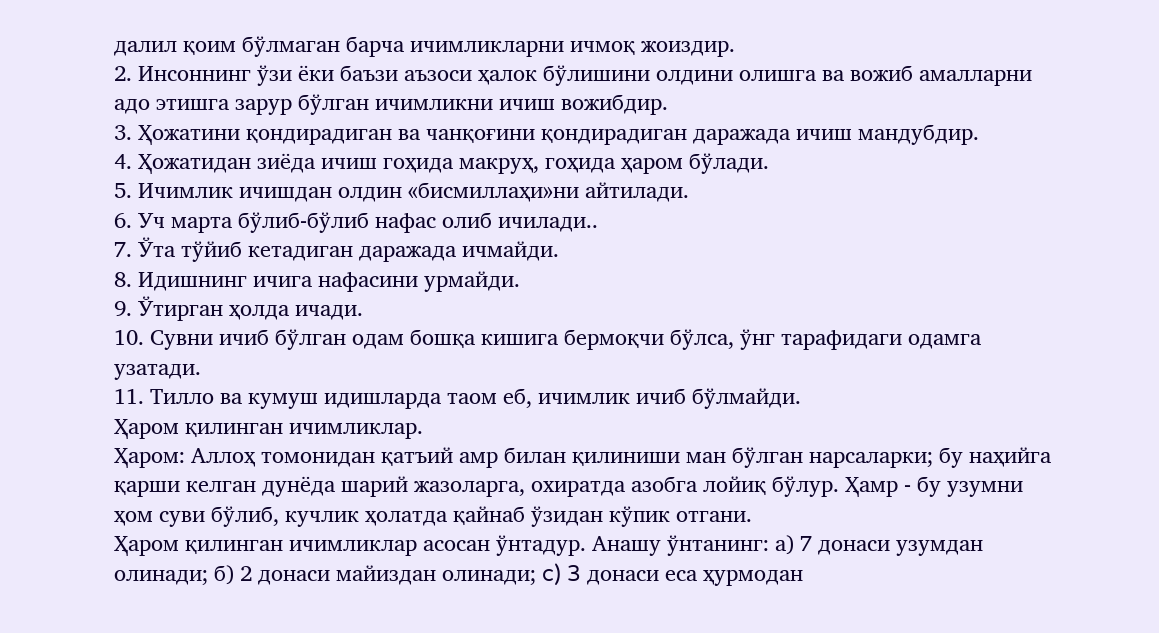далил қоим бўлмаган барча ичимликларни ичмоқ жоиздир.
2. Инсоннинг ўзи ёки баъзи аъзоси ҳалок бўлишини олдини олишга ва вожиб амалларни адо этишга зарур бўлган ичимликни ичиш вожибдир.
3. Ҳожатини қондирадиган ва чанқоғини қондирадиган даражада ичиш мандубдир.
4. Ҳожатидан зиёда ичиш гоҳида макруҳ, гоҳида ҳаром бўлади.
5. Ичимлик ичишдан олдин «бисмиллаҳи»ни айтилади.
6. Уч марта бўлиб-бўлиб нафас олиб ичилади..
7. Ўта тўйиб кетадиган даражада ичмайди.
8. Идишнинг ичига нафасини урмайди.
9. Ўтирган ҳолда ичади.
10. Сувни ичиб бўлган одам бошқа кишига бермоқчи бўлса, ўнг тарафидаги одамга узатади.
11. Тилло ва кумуш идишларда таом еб, ичимлик ичиб бўлмайди.
Ҳаром қилинган ичимликлар.
Ҳаром: Аллоҳ томонидан қатъий амр билан қилиниши ман бўлган нарсаларки; бу наҳийга қарши келган дунёда шарий жазоларга, охиратда азобга лойиқ бўлур. Ҳамр - бу узумни ҳом суви бўлиб, кучлик ҳолатда қайнаб ўзидан кўпик отгани.
Ҳаром қилинган ичимликлар асосан ўнтадур. Анашу ўнтанинг: а) 7 донаси узумдан олинади; б) 2 донаси майиздан олинади; c) 3 донаси еса ҳурмодан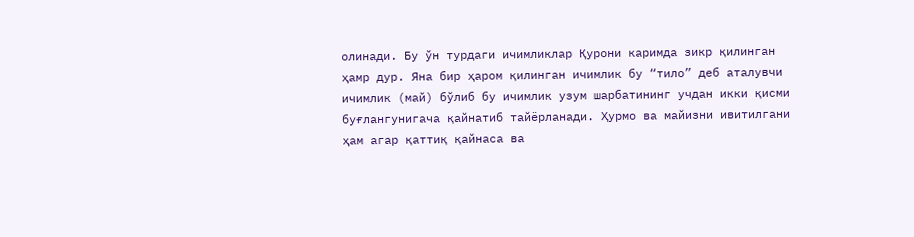олинади. Бу ўн турдаги ичимликлар Қурони каримда зикр қилинган ҳамр дур. Яна бир ҳаром қилинган ичимлик бу “тило” деб аталувчи ичимлик (май) бўлиб бу ичимлик узум шарбатининг учдан икки қисми буғлангунигача қайнатиб тайёрланади. Ҳурмо ва майизни ивитилгани ҳам агар қаттиқ қайнаса ва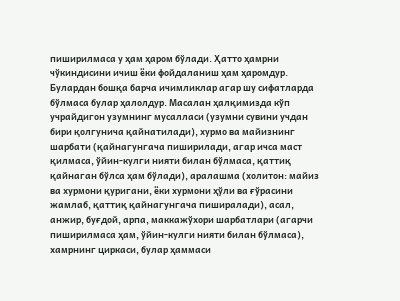пиширилмаса у ҳам ҳаром бўлади. Ҳатто ҳамрни чўкиндисини ичиш ёки фойдаланиш ҳам ҳаромдур.
Булардан бошқа барча ичимликлар агар шу сифатларда бўлмаса булар ҳалолдур. Масалан ҳалқимизда кўп учрайдигон узумнинг мусалласи (узумни сувини учдан бири қолгунича қайнатилади), хурмо ва майизнинг шарбати (қайнагунгача пиширилади, агар ичса маст қилмаса, ўйин-кулги нияти билан бўлмаса, қаттиқ қайнаган бўлса ҳам бўлади), аралашма (холитон: майиз ва хурмони қуригани, ёки хурмони ҳўли ва ғўрасини жамлаб, қаттиқ қайнагунгача пиширалади), асал, анжир, буғдой, арпа, маккажўхори шарбатлари (агарчи пиширилмаса ҳам, ўйин-кулги нияти билан бўлмаса), хамрнинг циркаси, булар ҳаммаси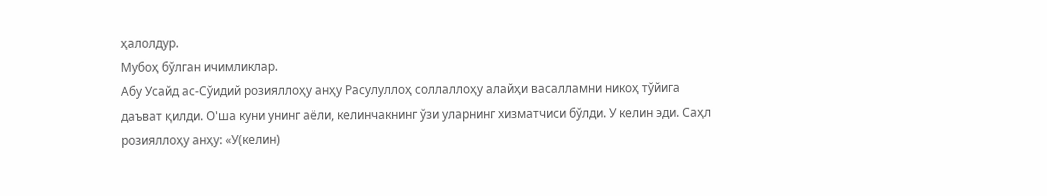ҳалолдур.
Мубоҳ бўлган ичимликлар.
Абу Усайд ас-Сўидий розияллоҳу анҳу Расулуллоҳ соллаллоҳу алайҳи васалламни никоҳ тўйига даъват қилди. О'ша куни унинг аёли, келинчакнинг ўзи уларнинг хизматчиси бўлди. У келин эди. Саҳл розияллоҳу анҳу: «У(келин)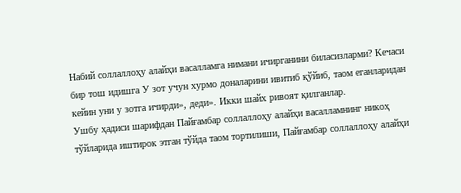Набий соллаллоҳу алайҳи васалламга нимани ичирганини биласизларми? Кечаси бир тош идишга У зот учун хурмо доналарини ивитиб қўйиб, таом еганларидан кейин уни у зотга ичирди», деди». Икки шайх ривоят қилганлар.
Ушбу ҳадиси шарифдан Пайғамбар соллаллоҳу алайҳи васалламнинг никоҳ тўйларида иштирок этган тўйда таом тортилиши, Пайғамбар соллаллоҳу алайҳи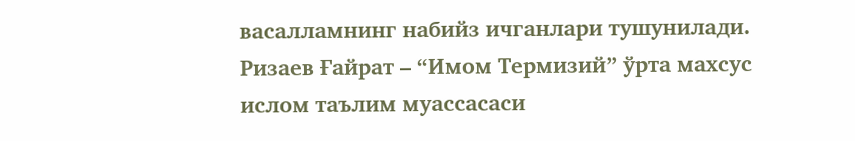васалламнинг набийз ичганлари тушунилади.
Ризаев Ғайрат – “Имом Термизий” ўрта махсус ислом таълим муассасаси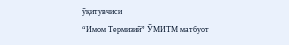ўқитувчиси
“Имом Термизий” ЎМИТМ матбуот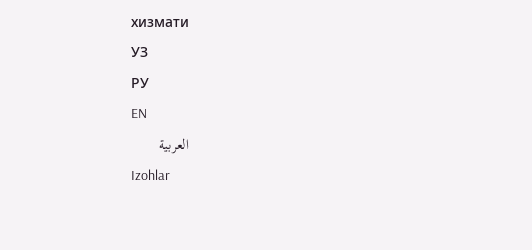хизмати
УЗ
РУ
EN
العربية
Izohlar